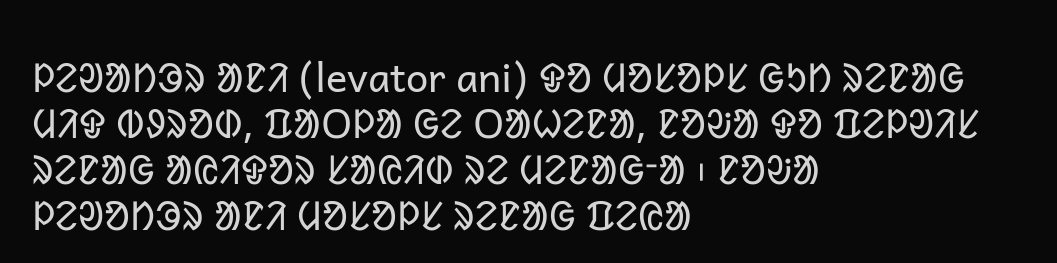ᱞᱮᱣᱟᱴᱳᱨ ᱟᱱᱤ (levator ani) ᱫᱚ ᱢᱚᱥᱚᱞᱥ ᱜᱩᱴ ᱨᱮᱱᱟᱜ ᱢᱤᱫ ᱵᱽᱨᱚᱰ, ᱯᱟᱛᱞᱟ ᱜᱮ ᱛᱟᱦᱮᱱᱟ, ᱱᱚᱶᱟ ᱫᱚ ᱯᱮᱞᱣᱤᱥ ᱨᱮᱱᱟᱜ ᱟᱭᱤᱫᱚᱨ ᱥᱟᱭᱤᱰ ᱨᱮ ᱢᱮᱱᱟᱜᱼᱟ ᱾ ᱱᱚᱶᱟ ᱞᱮᱣᱚᱴᱳᱨ ᱟᱱᱤ ᱢᱚᱥᱚᱞᱥ ᱨᱮᱱᱟᱜ ᱯᱮᱭᱟ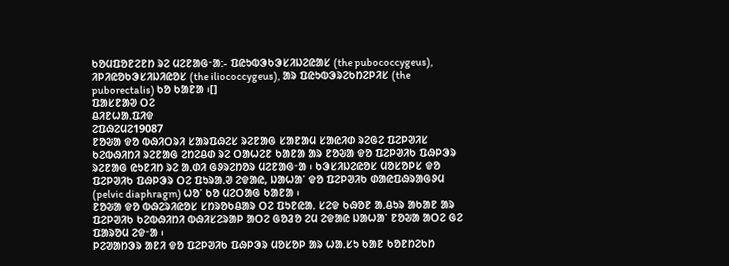ᱠᱚᱢᱯᱚᱱᱮᱱᱴ ᱨᱮ ᱢᱮᱱᱟᱜᱼᱟ:- ᱯᱭᱩᱵᱳᱠᱳᱥᱤᱡᱮᱭᱟᱥ (the pubococcygeus), ᱤᱞᱤᱭᱚᱠᱳᱥᱤᱡᱤᱭᱚᱥ (the iliococcygeus), ᱟᱨ ᱯᱭᱩᱵᱳᱨᱮᱠᱴᱮᱞᱤᱥ (the puborectalis) ᱠᱚ ᱠᱟᱱᱟ ᱾[]
ᱯᱟᱥᱱᱟᱣ ᱛᱮ
ᱪᱤᱱᱦᱟᱹᱯᱤᱫ
ᱮᱯᱷᱮᱢᱮ19087
ᱱᱚᱶᱟ ᱫᱚ ᱵᱷᱤᱛᱨᱤ ᱥᱟᱨᱯᱷᱮᱥ ᱨᱮᱱᱟᱜ ᱥᱟᱱᱟᱢ ᱥᱟᱭᱤᱰ ᱨᱮᱜᱮ ᱯᱮᱞᱣᱤᱥ ᱠᱮᱵᱷᱤᱴᱤ ᱨᱮᱱᱟᱜ ᱮᱴᱮᱪᱰ ᱨᱮ ᱛᱟᱦᱮᱱ ᱠᱟᱱᱟ ᱟᱨ ᱱᱚᱶᱟ ᱫᱚ ᱯᱮᱞᱣᱤᱠ ᱯᱷᱞᱳᱨ ᱨᱮᱱᱟᱜ ᱭᱩᱱᱤᱴ ᱨᱮ ᱟᱹᱰᱤ ᱜᱽᱨᱮᱴᱚᱨ ᱢᱮᱱᱟᱜᱼᱟ ᱾ ᱠᱳᱥᱤᱡᱮᱭᱚᱥ ᱢᱚᱥᱚᱞᱥ ᱫᱚ ᱯᱮᱞᱣᱤᱠ ᱯᱷᱞᱳᱨ ᱛᱮ ᱯᱩᱨᱟᱹᱣ ᱮᱫᱟᱭ, ᱡᱟᱦᱟᱸ ᱫᱚ ᱯᱮᱞᱣᱤᱠ ᱰᱟᱭᱯᱷᱨᱟᱜᱽᱢ (pelvic diaphragm) ᱦᱚᱸ ᱠᱚ ᱢᱮᱛᱟᱜ ᱠᱟᱱᱟ ᱾
ᱱᱚᱶᱟ ᱫᱚ ᱵᱷᱮᱨᱤᱭᱚᱥ ᱥᱴᱨᱚᱠᱪᱟᱨ ᱛᱮ ᱯᱩᱱᱭᱟᱹ ᱥᱮᱫ ᱠᱷᱚᱱ ᱟᱹᱪᱩᱨ ᱟᱠᱟᱱ ᱟᱨ ᱯᱮᱞᱣᱤᱠ ᱠᱮᱵᱷᱤᱴᱤ ᱵᱷᱤᱥᱮᱨᱟᱞ ᱟᱛᱮ ᱜᱚᱲᱚ ᱮᱢ ᱮᱫᱟᱭ ᱡᱟᱦᱟᱸ ᱱᱚᱶᱟ ᱟᱛᱮ ᱜᱮ ᱯᱟᱨᱚᱢ ᱮᱫᱼᱟ ᱾
ᱞᱮᱣᱟᱴᱳᱨ ᱟᱱᱤ ᱫᱚ ᱯᱮᱞᱣᱤᱠ ᱯᱷᱞᱳᱨ ᱢᱚᱥᱚᱞ ᱟᱨ ᱦᱟᱹᱥᱩ ᱠᱟᱱ ᱠᱚᱱᱴᱮᱠᱴ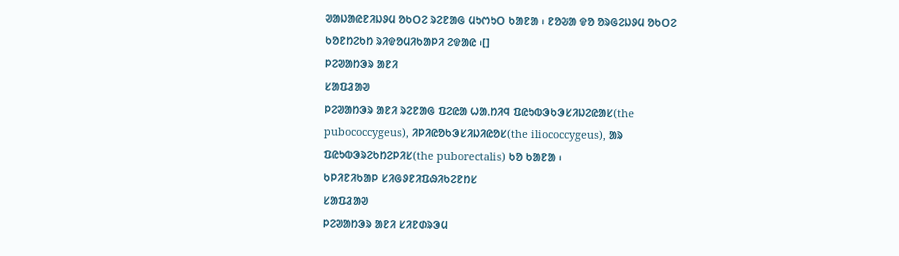ᱣᱟᱡᱟᱭᱱᱤᱡᱽᱢ ᱚᱠᱛᱮ ᱨᱮᱱᱟᱜ ᱢᱩᱬᱩᱛ ᱠᱟᱱᱟ ᱾ ᱱᱚᱶᱟ ᱫᱚ ᱚᱨᱜᱮᱡᱽᱢ ᱚᱠᱛᱮ ᱠᱚᱱᱴᱮᱠᱴ ᱨᱤᱫᱚᱢᱤᱠᱟᱞᱤ ᱮᱫᱟᱭ ᱾[]
ᱞᱮᱣᱟᱴᱳᱨ ᱟᱱᱤ
ᱥᱟᱯᱲᱟᱣ
ᱞᱮᱣᱟᱴᱳᱨ ᱟᱱᱤ ᱨᱮᱱᱟᱜ ᱯᱮᱭᱟ ᱦᱟᱹᱴᱤᱧ ᱯᱭᱩᱵᱳᱠᱳᱥᱤᱡᱮᱭᱟᱥ(the pubococcygeus), ᱤᱞᱤᱭᱚᱠᱳᱥᱤᱡᱤᱭᱚᱥ(the iliococcygeus), ᱟᱨ ᱯᱭᱩᱵᱳᱨᱮᱠᱴᱮᱞᱤᱥ(the puborectalis) ᱠᱚ ᱠᱟᱱᱟ ᱾
ᱠᱞᱤᱱᱤᱠᱟᱞ ᱥᱤᱜᱽᱱᱤᱯᱷᱤᱠᱮᱱᱴᱥ
ᱥᱟᱯᱲᱟᱣ
ᱞᱮᱣᱟᱴᱳᱨ ᱟᱱᱤ ᱥᱤᱱᱰᱨᱳᱢ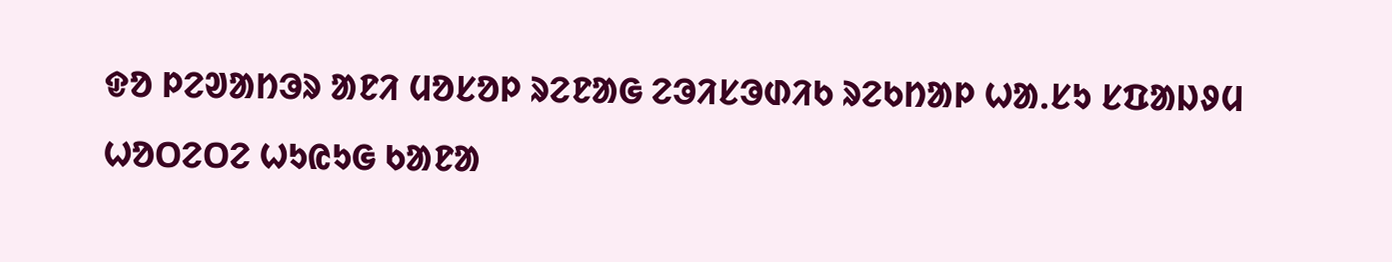ᱫᱚ ᱞᱮᱣᱟᱴᱳᱨ ᱟᱱᱤ ᱢᱚᱥᱚᱞ ᱨᱮᱱᱟᱜ ᱮᱳᱤᱥᱳᱰᱤᱠ ᱨᱮᱠᱴᱟᱞ ᱦᱟᱹᱥᱩ ᱥᱯᱟᱡᱽᱢ ᱦᱚᱛᱮᱛᱮ ᱦᱩᱭᱩᱜ ᱠᱟᱱᱟ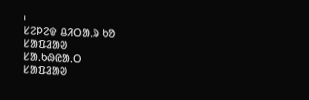᱾
ᱥᱮᱞᱮᱫ ᱪᱤᱛᱟᱹᱨ ᱠᱚ
ᱥᱟᱯᱲᱟᱣ
ᱥᱟᱹᱠᱷᱭᱟᱹᱛ
ᱥᱟᱯᱲᱟᱣ